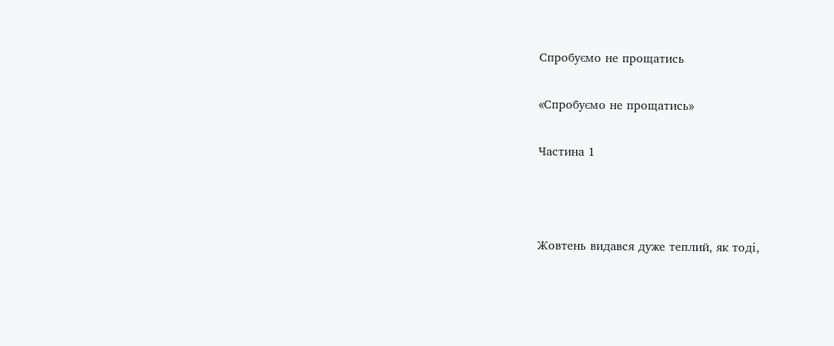Спробуємо не прощатись

«Спробуємо не прощатись»

Частина 1



Жовтень видався дуже теплий, як тоді,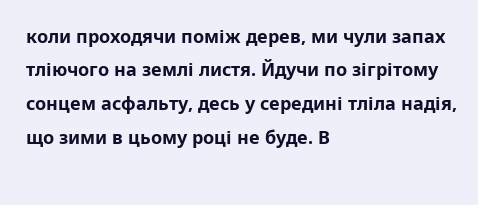коли проходячи поміж дерев, ми чули запах тліючого на землі листя. Йдучи по зігрітому сонцем асфальту, десь у середині тліла надія, що зими в цьому році не буде. В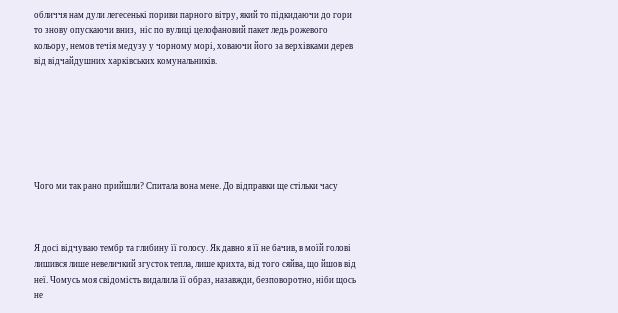обличчя нам дули легесенькі пориви парного вітру, який то підкидаючи до гори то знову опускаючи вниз,  ніс по вулиці целофановий пакет ледь рожевого кольору, немов течія медузу у чорному морі, ховаючи його за верхівками дерев від відчайдушних харківських комунальників.







Чого ми так рано прийшли? Спитала вона мене. До відправки ще стільки часу



Я досі відчуваю тембр та глибину її голосу. Як давно я її не бачив, в моїй голові лишився лише невеличкий згусток тепла, лише крихта, від того сяйва, що йшов від неї. Чомусь моя свідомість видалила її образ, назавжди, безповоротно, ніби щось не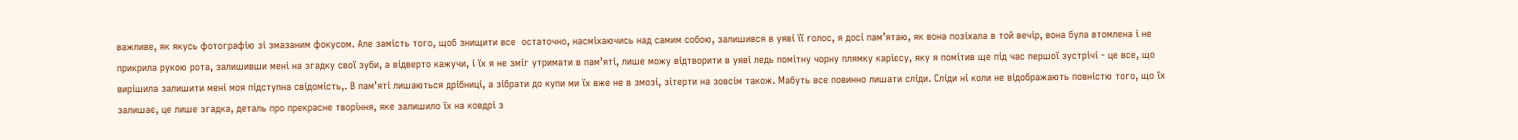важливе, як якусь фотографію зі змазаним фокусом. Але замість того, щоб знищити все  остаточно, насміхаючись над самим собою, залишився в уяві її голос, я досі пам’ятаю, як вона позіхала в той вечір, вона була втомлена і не прикрила рукою рота, залишивши мені на згадку свої зуби, а відверто кажучи, і їх я не зміг утримати в памʼяті, лише можу відтворити в уяві ледь помітну чорну плямку карієсу, яку я помітив ще під час першої зустрічі - це все, що вирішила залишити мені моя підступна свідомість,. В памʼяті лишаються дрібниці, а зібрати до купи ми їх вже не в змозі, зітерти на зовсім також. Мабуть все повинно лишати сліди. Сліди ні коли не відображають повністю того, що їх залишає, це лише згадка, деталь про прекрасне творіння, яке залишило їх на ковдрі з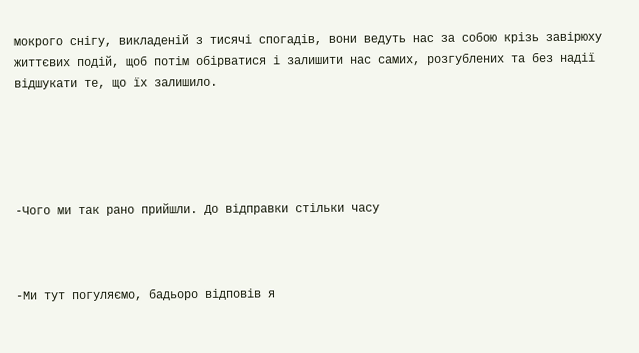мокрого снігу, викладеній з тисячі спогадів, вони ведуть нас за собою крізь завірюху життєвих подій, щоб потім обірватися і залишити нас самих, розгублених та без надії відшукати те, що їх залишило.





-Чого ми так рано прийшли. До відправки стільки часу



-Ми тут погуляємо, бадьоро відповів я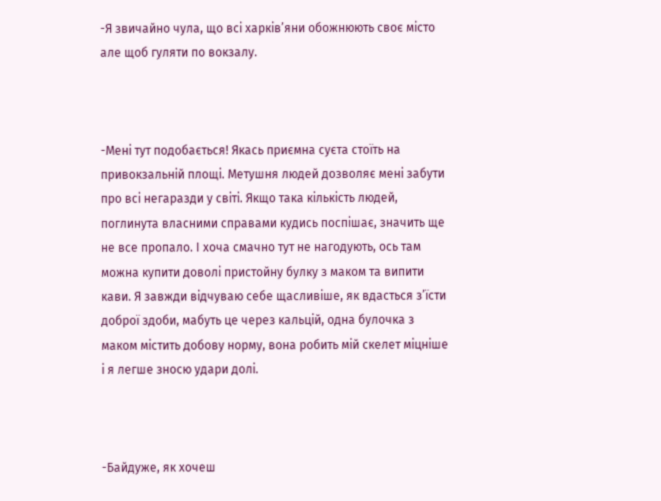-Я звичайно чула, що всі харків’яни обожнюють своє місто але щоб гуляти по вокзалу.



-Мені тут подобається! Якась приємна суєта стоїть на привокзальній площі. Метушня людей дозволяє мені забути про всі негаразди у світі. Якщо така кількість людей, поглинута власними справами кудись поспішає, значить ще не все пропало. І хоча смачно тут не нагодують, ось там можна купити доволі пристойну булку з маком та випити кави. Я завжди відчуваю себе щасливіше, як вдасться з’їсти доброї здоби, мабуть це через кальцій, одна булочка з маком містить добову норму, вона робить мій скелет міцніше і я легше зносю удари долі.



-Байдуже, як хочеш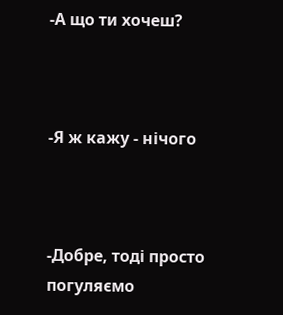-А що ти хочеш?



-Я ж кажу - нічого



-Добре, тоді просто погуляємо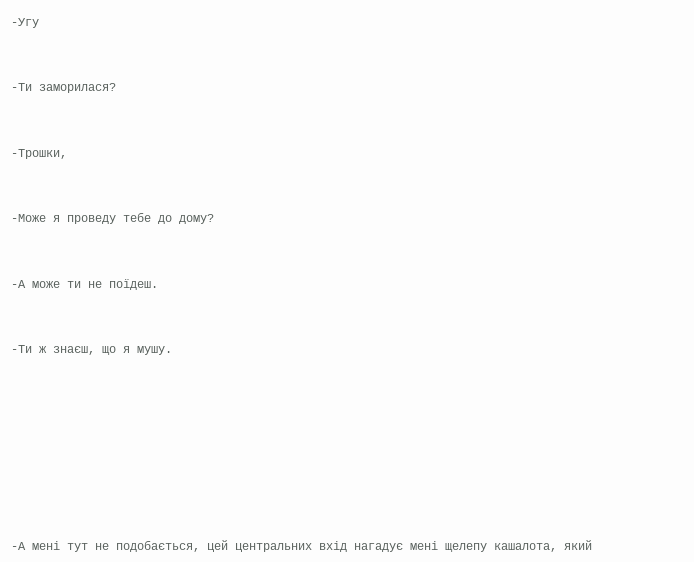-Угу



-Ти заморилася?



-Трошки,



-Може я проведу тебе до дому?



-А може ти не поїдеш.



-Ти ж знаєш, що я мушу.











-А мені тут не подобається, цей центральних вхід нагадує мені щелепу кашалота, який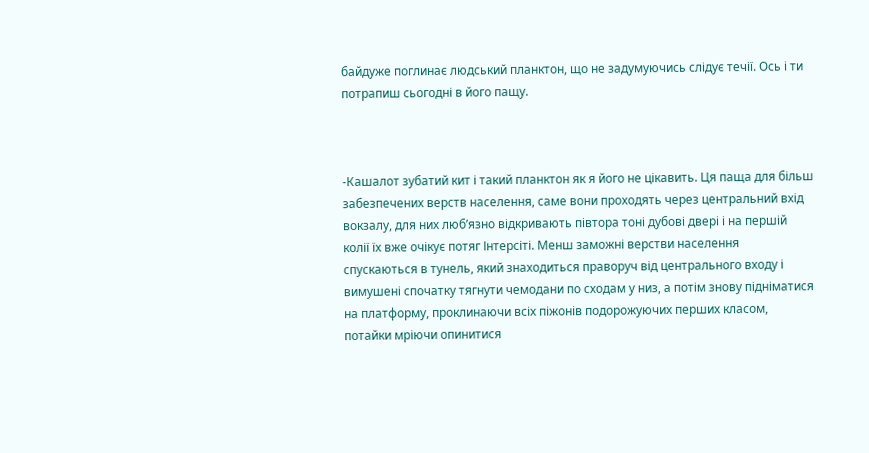байдуже поглинає людський планктон, що не задумуючись слідує течії. Ось і ти потрапиш сьогодні в його пащу.



-Кашалот зубатий кит і такий планктон як я його не цікавить. Ця паща для більш забезпечених верств населення, саме вони проходять через центральний вхід вокзалу, для них люб’язно відкривають півтора тоні дубові двері і на першій колії їх вже очікує потяг Інтерсіті. Менш заможні верстви населення спускаються в тунель, який знаходиться праворуч від центрального входу і вимушені спочатку тягнути чемодани по сходам у низ, а потім знову підніматися на платформу, проклинаючи всіх піжонів подорожуючих перших класом, потайки мріючи опинитися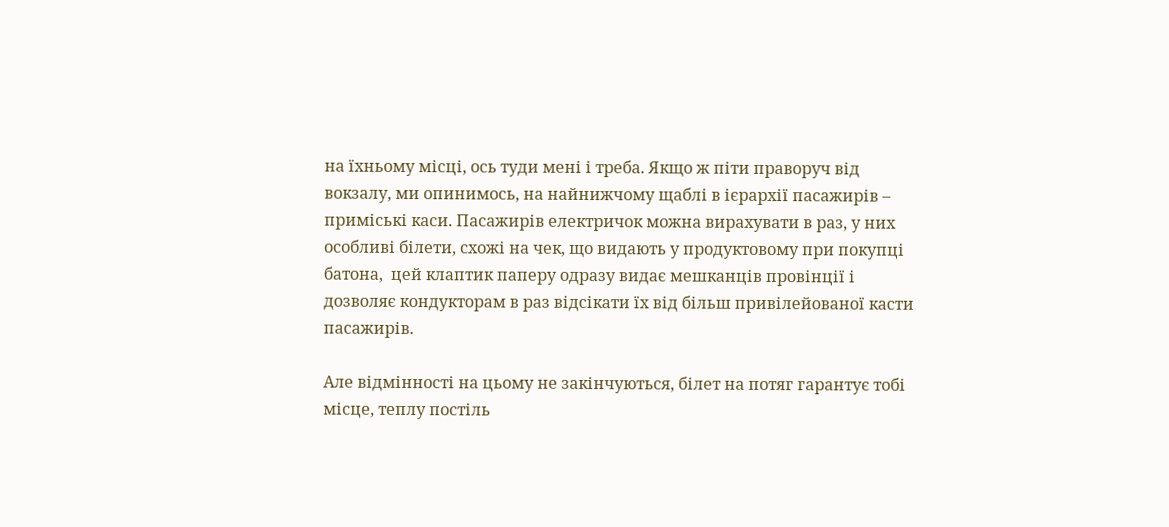на їхньому місці, ось туди мені і треба. Якщо ж піти праворуч від вокзалу, ми опинимось, на найнижчому щаблі в ієрархії пасажирів – приміські каси. Пасажирів електричок можна вирахувати в раз, у них особливі білети, схожі на чек, що видають у продуктовому при покупці батона,  цей клаптик паперу одразу видає мешканців провінції і дозволяє кондукторам в раз відсікати їх від більш привілейованої касти пасажирів.

Але відмінності на цьому не закінчуються, білет на потяг гарантує тобі місце, теплу постіль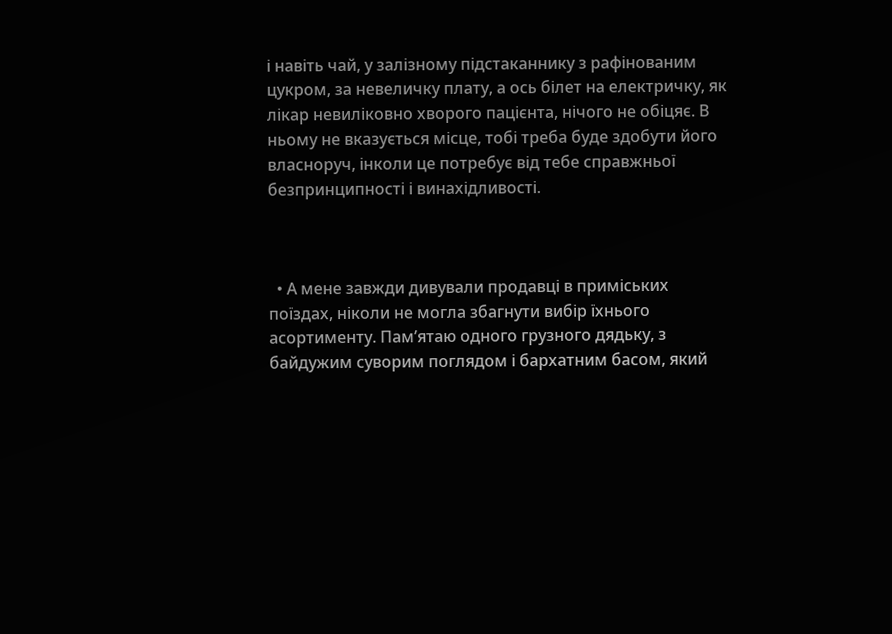і навіть чай, у залізному підстаканнику з рафінованим цукром, за невеличку плату, а ось білет на електричку, як лікар невиліковно хворого пацієнта, нічого не обіцяє. В ньому не вказується місце, тобі треба буде здобути його власноруч, інколи це потребує від тебе справжньої безпринципності і винахідливості.



  • А мене завжди дивували продавці в приміських поїздах, ніколи не могла збагнути вибір їхнього асортименту. Пам’ятаю одного грузного дядьку, з байдужим суворим поглядом і бархатним басом, який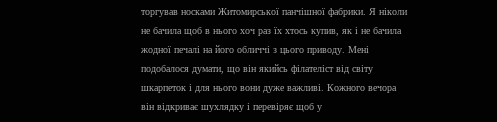торгував носками Житомирської панчішної фабрики. Я ніколи не бачила щоб в нього хоч раз їх хтось купив, як і не бачила жодної печалі на його обличчі з цього приводу. Мені подобалося думати, що він якийсь філателіст від світу шкарпеток і для нього вони дуже важливі. Кожного вечора він відкриває шухлядку і перевіряє щоб у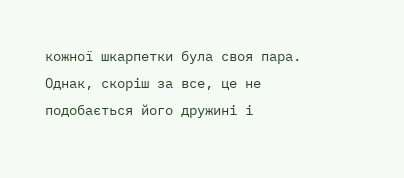кожної шкарпетки була своя пара. Однак, скоріш за все, це не подобається його дружині і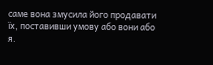саме вона змусила його продавати їх, поставивши умову або вони або я.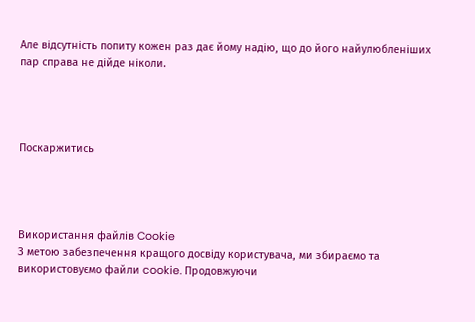Але відсутність попиту кожен раз дає йому надію, що до його найулюбленіших пар справа не дійде ніколи.




Поскаржитись




Використання файлів Cookie
З метою забезпечення кращого досвіду користувача, ми збираємо та використовуємо файли cookie. Продовжуючи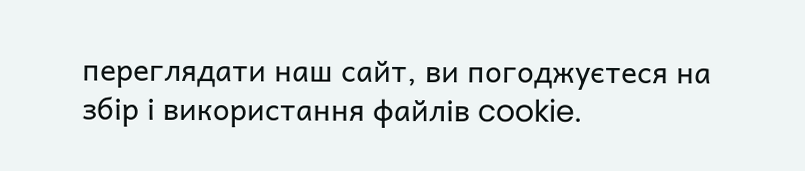переглядати наш сайт, ви погоджуєтеся на збір і використання файлів cookie.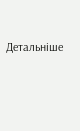Детальніше